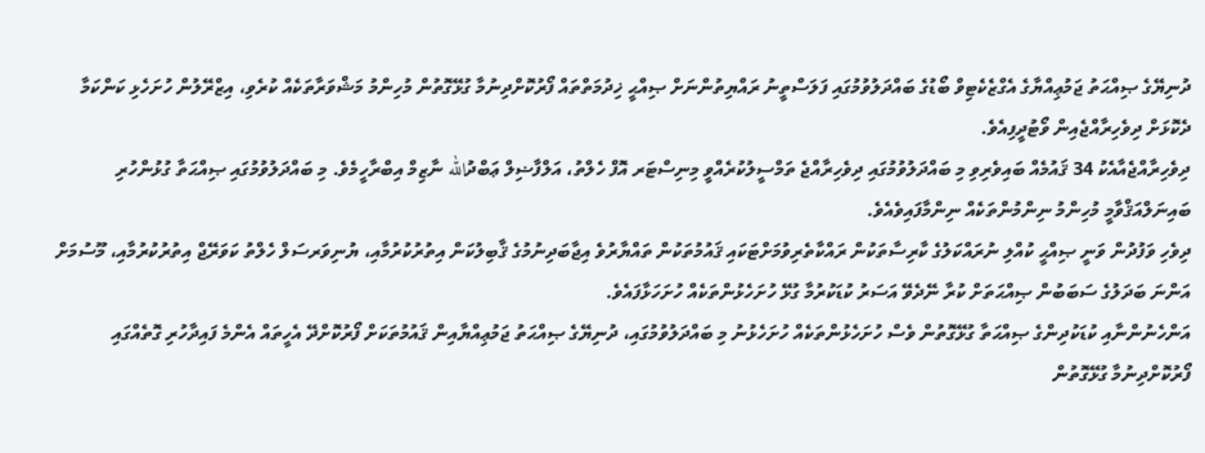ދުނިޔޭގެ ޞިއްޙަތު ޖަމުޢިއްޔާގެ އެގްޒެކެޓިވް ބޯޑުގެ ބައްދަލުވުމުގައި ފަލަސްތީނު ރައްޔިތުންނަށް ޞިއްޙީ ޚިދުމަތްތައް ފޯރުކޮށްދިނުމާ ގުޅޭގޮތުން މުހިންމު މަޝްވަރާތަކެއް ކުރެވި، އިޒްރޭލުން ހުށަހެޅި ކަންކަމާ ދެކޮޅަށް ދިވެހިރާއްޖެއިން ވޯޓުދީފިއެވެ.
ދިވެހިރާއްޖެއާއެކު 34 ޤައުމެއް ބައިވެރިވި މި ބައްދަލުވުމުގައި ދިވެހިރާއްޖެ ތަމްސީލުކުރެއްވީ މިނިސްޓަރ އޮފް ހެލްތު، އަލްފާޟިލް ޢަބްދުالله ނާޒިމް އިބްރާހީމެވެ. މި ބައްދަލުވުމުގައި ޞިއްޙަތާ ގުޅުންހުރި ބައިނަލްއަޤްވާމީ މުހިންމު ނިންމުންތަކެއް ނިންމާފައިވެއެވެ.
ދިވެހި ވަފުދުން ވަނީ ޞިއްޙީ ކުއްލި ނުރައްކަލުގެ ކާރިސާތަކުން ރައްކާތެރިވުމަށްޓަކައި ޤައުމުތަކުން ތައްޔާރުވެ އިޖާބަދިނުމުގެ ޤާބިލުކަން އިތުރުކުރުމާއި، ޔުނިވަރސަލް ހެލްތު ކަވަރޭޖް އިތުރުކުރުމާއި، މޫސުމަށް އަންނަ ބަދަލުގެ ސަބަބުން ޞިއްޙަތަށް ކުރާ ނޭދެވޭ އަސަރު ކުޑަކުރުމާ ގުޅޭ ހުށަހެޅުންތަކެއް ހުށަހަޅާފައެވެ.
އަންހެނުންނާއި ކުޑަކުދިންގެ ޞިއްޙަތާ ގުޅޭގޮތުން ވެސް ހުށަހެޅުންތަކެއް ހުށަހެޅުނު މި ބައްދަލުވުމުގައި، ދުނިޔޭގެ ޞިއްޙަތު ޖަމުޢިއްޔާއިން ޤައުމުތަކަށް ފޯރުކޮށްދޭ އެހީތައް އެންމެ ފައިދާހުރި ގޮތެއްގައި ފޯރުކޮށްދިނުމާ ގުޅޭގޮތުން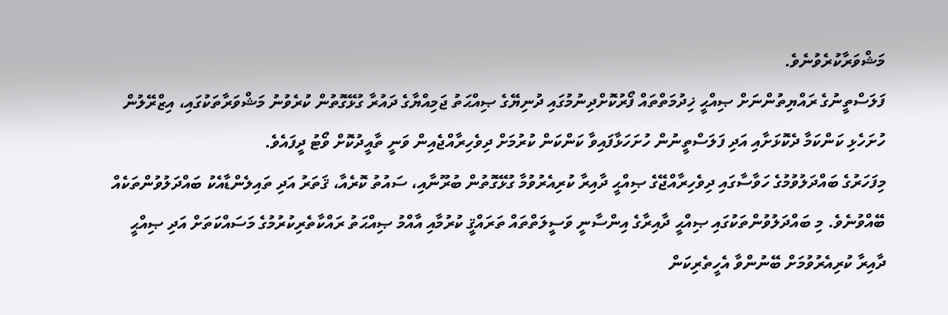މަޝްވަރާކުރެވުނެވެ.
ފަލަސްތީނުގެ ރައްޔިތުންނަށް ޞިއްޙީ ޚިދުމަތްތައް ފޯރުކޮށްދިނުމުގައި ދުނިޔޭގެ ޞިއްޙަތު ޖަމިއްޔާގެ ދައުރާ ގުޅޭގޮތުން ކުރެވުނު މަޝްވަރާތަކުގައި، އިޒްރޭލުން ހުށަހެޅި ކަންކަމާ ދެކޮޅަށާއި އަދި ފަލަސްތީނުން ހުށަހަޅާފައިވާ ކަންކަން ކުރުމަށް ދިވެހިރާއްޖެއިން ވަނީ ތާއީދުކޮށް ވޯޓު ދީފައެވެ.
މިފަހަރުގެ ބައްދަލުވުމުގެ ހަވާސާގައި ދިވެހިރާއްޖޭގެ ޞިއްޙީ ދާއިރާ ކުރިއެރުވުމާ ގުޅޭގޮތުން ބުރޫނާއި، ސައުތު ކޮރެއާ، ޤަތަރު އަދި ތައިލެންޑާއެކު ބައްދަލުވުންތަކެއް ބޭއްވުނެވެ. މި ބައްދަލުވުންތަކުގައި ޞިއްޙީ ދާއިރާގެ އިންސާނީ ވަސީލަތްތައް ތަރައްޤީ ކުރުމާއި އާއްމު ޞިއްޙަތު ރައްކާތެރިކުރުމުގެ މަސައްކަތަށް އަދި ޞިއްޙީ ދާއިރާ ކުރިއެރުވުމަށް ބޭނުންވާ އެހީތެރިކަން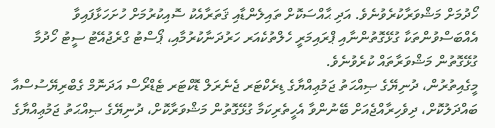ހޯދުމަށް މަޝްވަރާކުރެވުނެވެ. އަދި ޙާއްސަކޮށް ތައިލެންޑާއި ޤަތަރާއެކު ސޮއިކުރުމަށް ހުށަހަޅާފައިވާ އެއްބަސްވުންތަކާ ގުޅޭގޮތުންނާއި ޕްރައިމަރީ ހެލްތުކެއަރ ހަރުދަނާކުރުމާއި، ޕޯސްޓު ގްރެޖުއޭޓު ސީޓު ހޯދުމާ ގުޅޭގޮތުން މަޝްވަރާތައް ކުރެވުނެވެ.
މީގެއިތުރުން، ދުނިޔޭގެ ޞިއްޙަތު ޖަމުޢިއްޔާގެ ޑިރެކްޓަރ ޖެނެރަލް ޑޮކްޓަރ ޓެޑްރޯސް އަދަނޮމް ގެބްރިޔޭސުސްއާ ބައްދަލުކޮށް، ދިވެހިރާއްޖެއަށް ބޭނުންވާ އެހީތެރިކަމާ ގުޅޭގޮތުން މަޝްވަރާކޮށް، ދުނިޔޭގެ ޞިއްޙަތު ޖަމުޢިއްޔާގެ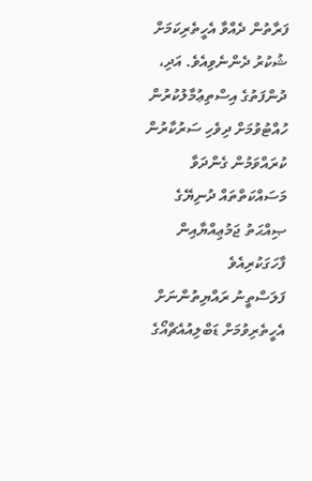ފަރާތުން ދެއްވާ އެހީތެރިކަމަށް ޝުކުރު ދެންނެވިއެވެ. އަދި، ދުންފަތުގެ އިސްތިޢުމާލުކުރުން ހުއްޓުވުމަށް ދިވެހި ސަރުކާރުން ކުރައްވަމުން ގެންދަވާ މަސައްކަތްތައް ދުނިޔޭގެ ޞިއްޙަތު ޖަމުޢިއްޔާއިން ފާހަގަކުރިއެވެ
ފަލަސްތީނު ރައްޔިތުންނަށް އެހީތެރިވުމަށް ޑަބްލިއުއެޗްއޯގެ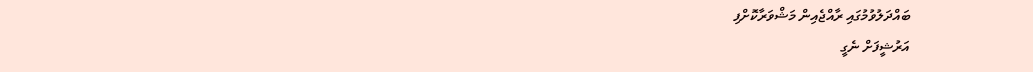ބައްދަލުވުމުގައި ރާއްޖެއިން މަޝްވަރާކޮށްފި
އަރުޝީފަށް ނެގީ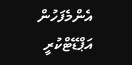އެންމެފަހުން އަޕްޑޭޓްކުރީ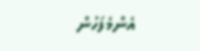އެންމެފަހުން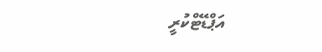އަޕްޑޭޓްކުރީ